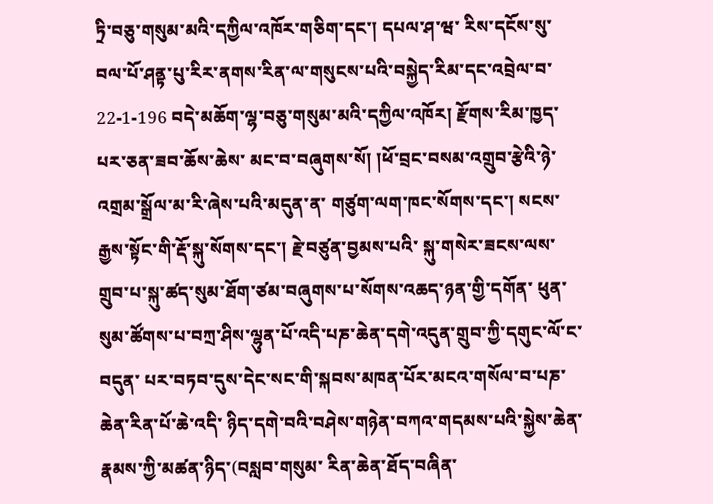ཏྲི་བཅུ་གསུམ་མའི་དཀྱིལ་འཁོར་གཅིག་དང་། དཔལ་ཤ་ཝ་ རིས་དངོས་སུ་བལ་པོ་ཤནྟ་པུ་རིར་ནགས་རིན་ལ་གསུངས་པའི་བསྐྱེད་རིམ་དང་འབྲེལ་བ་ 22-1-196 བདེ་མཆོག་ལྷ་བཅུ་གསུམ་མའི་དཀྱིལ་འཁོར། རྫོགས་རིམ་ཁྱད་པར་ཅན་ཟབ་ཆོས་ཆེས་ མང་བ་བཞུགས་སོ། །ཕོ་བྲང་བསམ་འགྲུབ་རྩེའི་ཉེ་འགྲམ་སྒྲོལ་མ་རི་ཞེས་པའི་མདུན་ན་ གཙུག་ལག་ཁང་སོགས་དང་། སངས་རྒྱས་སྟོང་གི་རྡོ་སྐུ་སོགས་དང་། རྗེ་བཙུན་བྱམས་པའི་ སྐུ་གསེར་ཟངས་ལས་གྲུབ་པ་སྐུ་ཚད་སུམ་ཐོག་ཙམ་བཞུགས་པ་སོགས་འཆད་ཉན་གྱི་དགོན་ ཕུན་སུམ་ཚོགས་པ་བཀྲ་ཤིས་ལྷུན་པོ་འདི་པཎ་ཆེན་དགེ་འདུན་གྲུབ་ཀྱི་དགུང་ལོ་ང་བདུན་ པར་བཏབ་དུས་དེང་སང་གི་སྐབས་མཁན་པོར་མངའ་གསོལ་བ་པཎ་ཆེན་རིན་པོ་ཆེ་འདི་ ཉིད་དགེ་བའི་བཤེས་གཉེན་བཀའ་གདམས་པའི་སྐྱེས་ཆེན་རྣམས་ཀྱི་མཚན་ཉིད་(བསླབ་གསུམ་ རིན་ཆེན་ཐོད་བཞིན་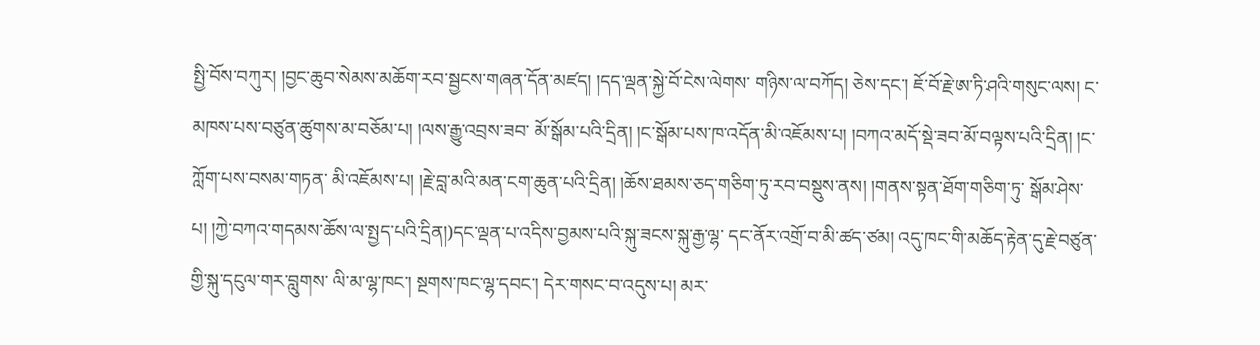སྤྱི་བོས་བཀུར། །བྱང་ཆུབ་སེམས་མཆོག་རབ་སྦྱངས་གཞན་དོན་མཛད། །དད་ལྡན་སྐྱེ་བོ་ངེས་ལེགས་ གཉིས་ལ་བཀོད། ཅེས་དང་། ཇོ་བོ་རྗེ་ཨ་ཏི་ཤའི་གསུང་ལས། ང་མཁས་པས་བཙུན་ཚུགས་མ་བཅོམ་པ། །ལས་རྒྱུ་འབྲས་ཟབ་ མོ་སྒོམ་པའི་དྲིན། །ང་སྒོམ་པས་ཁ་འདོན་མི་འཇོམས་པ། །བཀའ་མདོ་སྡེ་ཟབ་མོ་བལྟས་པའི་དྲིན། །ང་ཀློག་པས་བསམ་གཏན་ མི་འཇོམས་པ། །རྗེ་བླ་མའི་མན་ངག་ཆུན་པའི་དྲིན། །ཆོས་ཐམས་ཅད་གཅིག་ཏུ་རབ་བསྡུས་ནས། །གནས་སྟན་ཐོག་གཅིག་ཏུ་ སྒོམ་ཤེས་པ། །ཀྱེ་བཀའ་གདམས་ཆོས་ལ་སྤྱད་པའི་དྲིན།)དང་ལྡན་པ་འདིས་བྱམས་པའི་སྐུ་ཟངས་སྐུ་རྒྱ་ལྷ་ དང་ནོར་འགྲོ་བ་མི་ཚད་ཙམ། འདུ་ཁང་གི་མཆོད་རྟེན་དུ་རྗེ་བཙུན་གྱི་སྐུ་དངུལ་གར་བླུགས་ ལི་མ་ལྷ་ཁང་། སྔགས་ཁང་ལྷ་དབང་། དེར་གསང་བ་འདུས་པ། མར་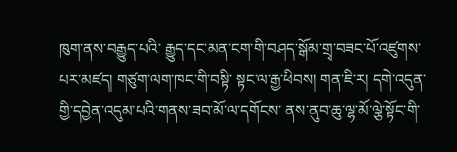ཁུག་ནས་བརྒྱུད་པའི་ རྒྱུད་དང་མན་ངག་གི་བཤད་སྒོམ་གྲྭ་བཟང་པོ་འཛུགས་པར་མཛད། གཙུག་ལག་ཁང་གི་བསྟི་ སྟང་ལ་རྒྱ་ཕིབས། གན་ཇི་ར། དགེ་འདུན་གྱི་དབྱེན་འདུམ་པའི་གནས་ཟབ་མོ་ལ་དགོངས་ ནས་ནུབ་ཆུ་ལྷ་མོ་ལྕེ་སྟོང་གི་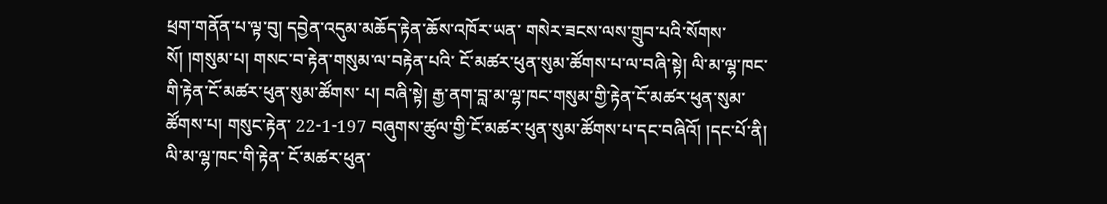ཕྲག་གནོན་པ་ལྟ་བུ། དབྱེན་འདུམ་མཆོད་རྟེན་ཆོས་འཁོར་ཡན་ གསེར་ཟངས་ལས་གྲུབ་པའི་སོགས་སོ། །གསུམ་པ། གསང་བ་རྟེན་གསུམ་ལ་བརྟེན་པའི་ ངོ་མཚར་ཕུན་སུམ་ཚོགས་པ་ལ་བཞི་སྟེ། ལི་མ་ལྷ་ཁང་གི་རྟེན་ངོ་མཚར་ཕུན་སུམ་ཚོགས་ པ། བཞི་སྟེ། རྒྱ་ནག་བླ་མ་ལྷ་ཁང་གསུམ་གྱི་རྟེན་ངོ་མཚར་ཕུན་སུམ་ཚོགས་པ། གསུང་རྟེན་ 22-1-197 བཞུགས་ཚུལ་གྱི་ངོ་མཚར་ཕུན་སུམ་ཚོགས་པ་དང་བཞིའོ། །དང་པོ་ནི། ལི་མ་ལྷ་ཁང་གི་རྟེན་ ངོ་མཚར་ཕུན་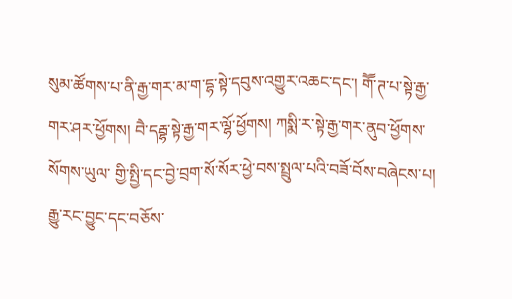སུམ་ཚོགས་པ་ནི་རྒྱ་གར་མ་ག་དྷ་སྟེ་དབུས་འགྱུར་འཆང་དང་། གཽ་ཊ་པ་སྟེ་རྒྱ་ གར་ཤར་ཕྱོགས། བཻ་དརྦྷ་སྟེ་རྒྱ་གར་ལྷོ་ཕྱོགས། ཀསྨི་ར་སྟེ་རྒྱ་གར་ནུབ་ཕྱོགས་སོགས་ཡུལ་ གྱི་སྤྱི་དང་བྱེ་བྲག་སོ་སོར་ཕྱེ་བས་སྤྲུལ་པའི་བཟོ་བོས་བཞེངས་པ། རྒྱུ་རང་བྱུང་དང་བཅོས་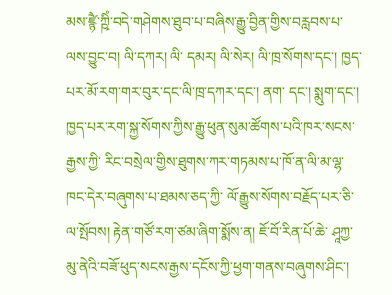མས་ཛྙཻ་ཀྵིཾ་བདེ་གཤེགས་ཐུབ་པ་བཞིས་རྒྱུ་བྱིན་གྱིས་བརླབས་པ་ལས་བྱུང་བ། ལི་དཀར། ལི་ དམར། ལི་སེར། ལི་ཁྲ་སོགས་དང་། ཁྱད་པར་མོ་རག་གར་བུར་དང་ལི་ཁྲ་དཀར་དང་། ནག་ དང་། སྨུག་དང་། ཁྱད་པར་རག་སྐྱ་སོགས་ཀྱིས་རྒྱུ་ཕུན་སུམ་ཚོགས་པའི་ཁར་སངས་རྒྱས་ཀྱི་ རིང་བསྲེལ་གྱིས་ཐུགས་ཀར་གཏམས་པ་ཁོ་ན་ལི་མ་ལྷ་ཁང་དེར་བཞུགས་པ་ཐམས་ཅད་ཀྱི་ ལོ་རྒྱུས་སོགས་བརྗོད་པར་ཅི་ལ་སྤོབས། རྟེན་གཙོ་རག་ཙམ་ཞིག་སྨོས་ན། ཇོ་བོ་རིན་པོ་ཆེ་ ཤཱཀྱ་མུ་ནེའི་བཟོ་ཕུད་སངས་རྒྱས་དངོས་ཀྱི་ཕྱག་གནས་བཞུགས་ཤིང་།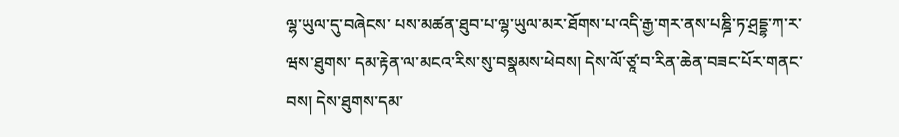ལྷ་ཡུལ་དུ་བཞེངས་ པས་མཚན་ཐུབ་པ་ལྷ་ཡུལ་མར་ཐོགས་པ་འདི་རྒྱ་གར་ནས་པཎྜི་ཏ་ཤྲདྡྷ་ཀ་ར་ཝས་ཐུགས་ དམ་རྟེན་ལ་མངའ་རིས་སུ་བསྣམས་ཕེབས། དེས་ལོ་ཙཱ་བ་རིན་ཆེན་བཟང་པོར་གནང་བས། དེས་ཐུགས་དམ་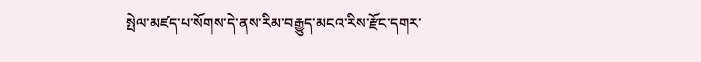སྤེལ་མཛད་པ་སོགས་དེ་ནས་རིམ་བརྒྱུད་མངའ་རིས་རྫོང་དགར་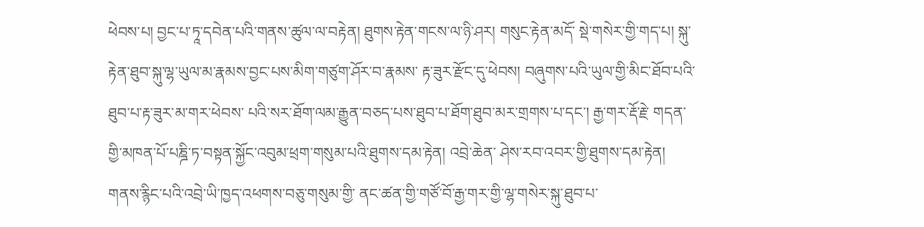ཕེབས་པ། བྱང་པ་ཏཱ་དབེན་པའི་གནས་ཚུལ་ལ་བརྟེན། ཐུགས་རྟེན་གངས་ལ་ཉི་ཤར། གསུང་རྟེན་མདོ་ སྡེ་གསེར་གྱི་གད་པ། སྐུ་རྟེན་ཐུབ་སྐུ་ལྷ་ཡུལ་མ་རྣམས་བྱང་པས་མིག་གཙུག་ཤོར་བ་རྣམས་ རྟ་ཟུར་རྫོང་དུ་ཕེབས། བཞུགས་པའི་ཡུལ་གྱི་མིང་ཐོབ་པའི་ཐུབ་པ་རྟ་ཟུར་མ་གར་ཕེབས་ པའི་སར་ཐོག་ལམ་རྒྱུན་བཅད་པས་ཐུབ་པ་ཐོག་ཐུབ་མར་གྲགས་པ་དང་། རྒྱ་གར་རྡོ་རྗེ་ གདན་གྱི་མཁན་པོ་པཎྜི་ཏ་བསྟན་སྐྱོང་འབུམ་ཕྲག་གསུམ་པའི་ཐུགས་དམ་རྟེན། འབྲེ་ཆེན་ ཤེས་རབ་འབར་གྱི་ཐུགས་དམ་རྟེན། གནས་རྙིང་པའི་འབྲེ་ཡི་ཁྱད་འཕགས་བཅུ་གསུམ་གྱི་ ནང་ཚན་གྱི་གཙོ་བོ་རྒྱ་གར་གྱི་ལྷ་གསེར་སྐུ་ཐུབ་པ་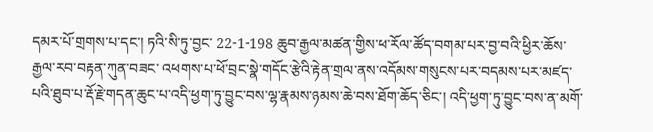དམར་པོ་གྲགས་པ་དང་། ཏའི་སི་ཏུ་བྱང་ 22-1-198 ཆུབ་རྒྱལ་མཚན་གྱིས་ཕ་རོལ་ཚོད་བགམ་པར་བྱ་བའི་ཕྱིར་ཆོས་རྒྱལ་རབ་བརྟན་ཀུན་བཟང་ འཕགས་པ་ཕོ་བྲང་སྣེ་གདོང་རྩེའི་རྟེན་གྲལ་ནས་འདོམས་གསུངས་པར་བདམས་པར་མཛད་ པའི་ཐུབ་པ་རྡོ་རྗེ་གདན་ཆུང་པ་འདི་ཕྱག་ཏུ་བྱུང་བས་ལྷ་རྣམས་ཉམས་ཆེ་བས་ཐོག་ཆོད་ཅིང་། འདི་ཕྱག་ཏུ་བྱུང་བས་ན་མགོ་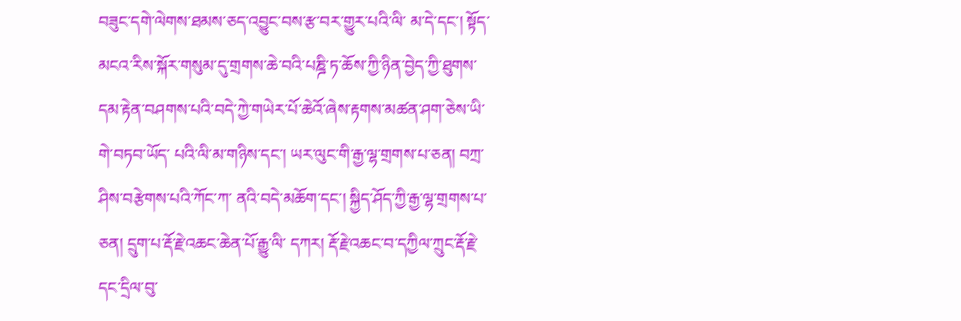བཟུང་དགེ་ལེགས་ཐམས་ཅད་འབྱུང་བས་རྩ་བར་གྱུར་པའི་ལི་ མ་དེ་དང་། སྟོད་མངའ་རིས་སྐོར་གསུམ་དུ་གྲགས་ཆེ་བའི་པཎྜི་ཏ་ཆོས་ཀྱི་ཉིན་བྱེད་ཀྱི་ཐུགས་ དམ་རྟེན་བཤགས་པའི་བདེ་ཀྱེ་གཡེར་པོ་ཆེའོ་ཞེས་རྟགས་མཚན་ཤག་ཅེས་ཡི་གེ་བཏབ་ཡོད་ པའི་ལི་མ་གཉིས་དང་། ཡར་ལུང་གི་རྒྱ་ལྷ་གྲགས་པ་ཅན། བཀྲ་ཤིས་བརྩེགས་པའི་ཀོང་ཀ་ ནའི་བདེ་མཆོག་དང་། སྐྱིད་ཤོད་ཀྱི་རྒྱ་ལྷ་གྲགས་པ་ཅན། དྲུག་པ་རྡོ་རྗེ་འཆང་ཆེན་པོ་རྒྱུ་ལི་ དཀར། རྡོ་རྗེ་འཆང་བ་དཀྱིལ་ཀྲུང་རྡོ་རྗེ་དང་དྲིལ་བུ་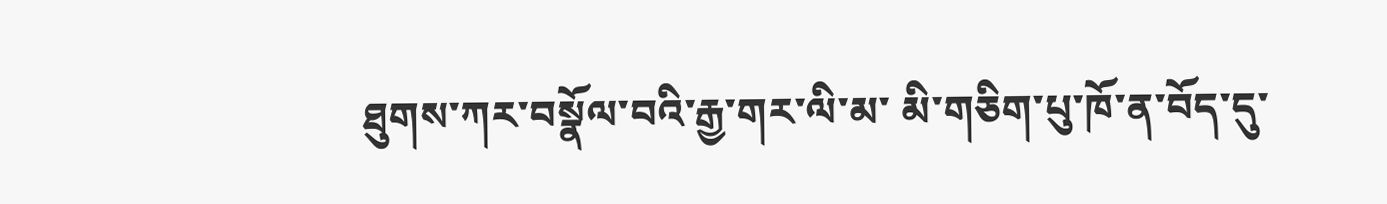ཐུགས་ཀར་བསྣོལ་བའི་རྒྱ་གར་ལི་མ་ མི་གཅིག་པུ་ཁོ་ན་བོད་དུ་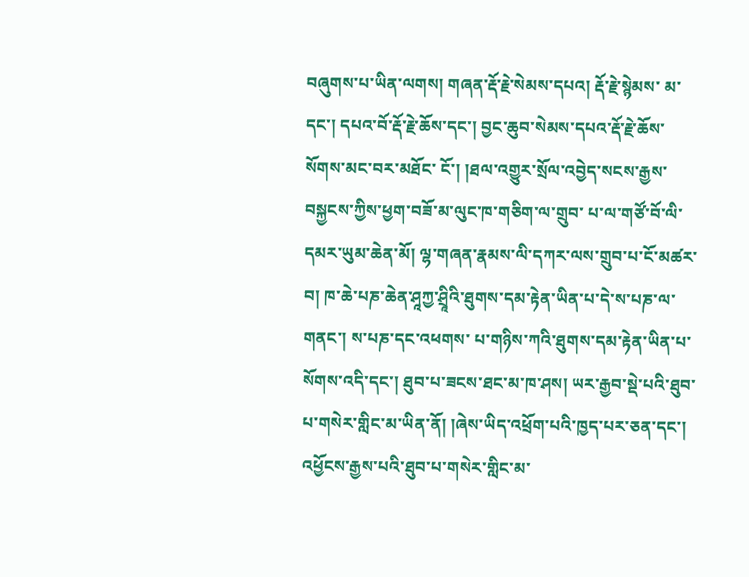བཞུགས་པ་ཡིན་ལགས། གཞན་རྡོ་རྗེ་སེམས་དཔའ། རྡོ་རྗེ་སྙེམས་ མ་དང་། དཔའ་བོ་རྡོ་རྗེ་ཆོས་དང་། བྱང་ཆུབ་སེམས་དཔའ་རྡོ་རྗེ་ཆོས་སོགས་མང་བར་མཐོང་ ངོ་། །ཐལ་འགྱུར་སྲོལ་འབྱེད་སངས་རྒྱས་བསྐྱངས་ཀྱིས་ཕྱག་བཟོ་མ་ལུང་ཁ་གཅིག་ལ་གྲུབ་ པ་ལ་གཙོ་བོ་ལི་དམར་ཡུམ་ཆེན་མོ། ལྷ་གཞན་རྣམས་ལི་དཀར་ལས་གྲུབ་པ་ངོ་མཚར་བ། ཁ་ཆེ་པཎ་ཆེན་ཤཱཀྱ་ཤྲཱིའི་ཐུགས་དམ་རྟེན་ཡིན་པ་དེ་ས་པཎ་ལ་གནང་། ས་པཎ་དང་འཕགས་ པ་གཉིས་ཀའི་ཐུགས་དམ་རྟེན་ཡིན་པ་སོགས་འདི་དང་། ཐུབ་པ་ཟངས་ཐང་མ་ཁ་ཤས། ཡར་རྒྱབ་སྡེ་པའི་ཐུབ་པ་གསེར་གླིང་མ་ཡིན་ནོ། །ཞེས་ཡིད་འཕྲོག་པའི་ཁྱད་པར་ཅན་དང་། འཕྱོངས་རྒྱས་པའི་ཐུབ་པ་གསེར་གླིང་མ་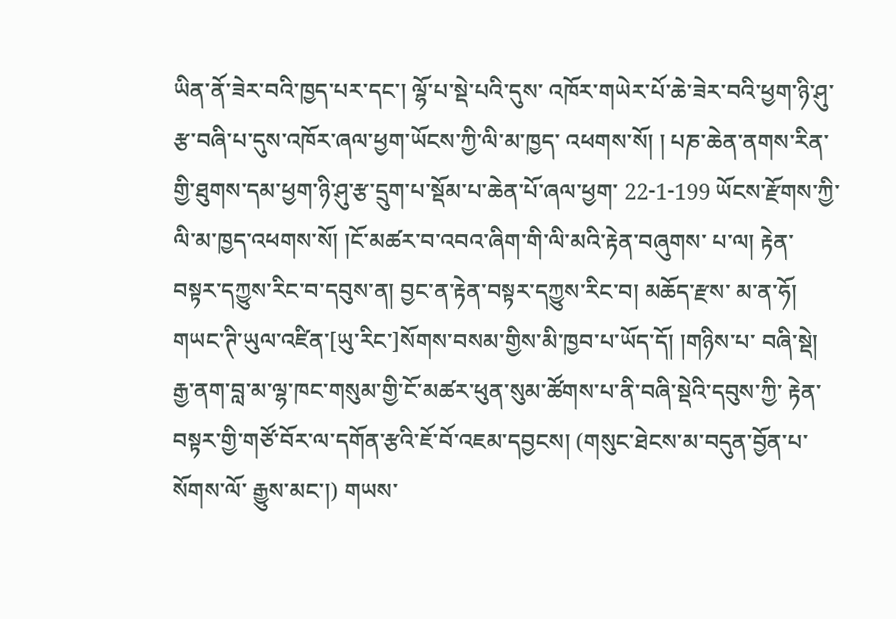ཡིན་ནོ་ཟེར་བའི་ཁྱད་པར་དང་། ལྷོ་པ་སྡེ་པའི་དུས་ འཁོར་གཡེར་པོ་ཆེ་ཟེར་བའི་ཕྱག་ཉི་ཤུ་རྩ་བཞི་པ་དུས་འཁོར་ཞལ་ཕྱག་ཡོངས་ཀྱི་ལི་མ་ཁྱད་ འཕགས་སོ། ། པཎ་ཆེན་ནགས་རིན་གྱི་ཐུགས་དམ་ཕྱག་ཉི་ཤུ་རྩ་དྲུག་པ་སྡོམ་པ་ཆེན་པོ་ཞལ་ཕྱག་ 22-1-199 ཡོངས་རྫོགས་ཀྱི་ལི་མ་ཁྱད་འཕགས་སོ། །ངོ་མཚར་བ་འབའ་ཞིག་གི་ལི་མའི་རྟེན་བཞུགས་ པ་ལ། རྟེན་བསྟར་དཀྱུས་རིང་བ་དབུས་ན། བྱང་ན་རྟེན་བསྟར་དཀྱུས་རིང་བ། མཆོད་རྫས་ མ་ན་ཧོ། གཡང་ཊི་ཡུལ་འཛིན་[ཡུ་རིང་]སོགས་བསམ་གྱིས་མི་ཁྱབ་པ་ཡོད་དོ། །གཉིས་པ་ བཞི་སྡེ། རྒྱ་ནག་བླ་མ་ལྷ་ཁང་གསུམ་གྱི་ངོ་མཚར་ཕུན་སུམ་ཚོགས་པ་ནི་བཞི་སྡེའི་དབུས་ཀྱི་ རྟེན་བསྟར་གྱི་གཙོ་བོར་ལ་དགོན་རྩའི་ཇོ་བོ་འཇམ་དབྱངས། (གསུང་ཐེངས་མ་བདུན་བྱོན་པ་སོགས་ལོ་ རྒྱུས་མང་།) གཡས་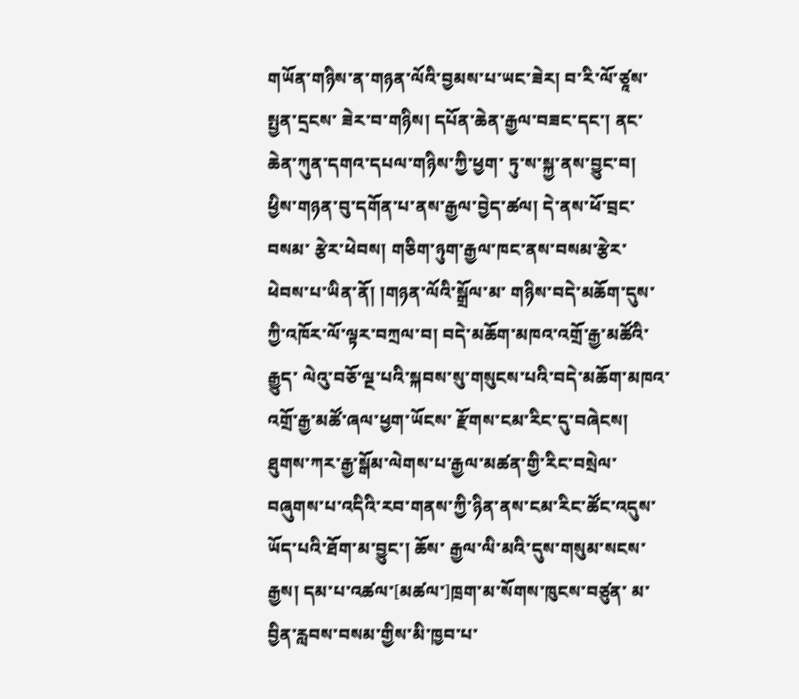གཡོན་གཉིས་ན་གཉན་ལོའི་བྱམས་པ་ཡང་ཟེར། བ་རི་ལོ་ཙཱས་སྤྱན་དྲངས་ ཟེར་བ་གཉིས། དཔོན་ཆེན་རྒྱལ་བཟང་དང་། ནང་ཆེན་ཀུན་དགའ་དཔལ་གཉིས་ཀྱི་ཕྱག་ ཏུ་ས་སྐྱ་ནས་བྱུང་བ། ཕྱིས་གཉན་བུ་དགོན་པ་ནས་རྒྱལ་བྱེད་ཚལ། དེ་ནས་ཕོ་བྲང་བསམ་ རྩེར་ཕེབས། གཅིག་ཉུག་རྒྱལ་ཁང་ནས་བསམ་རྩེར་ཕེབས་པ་ཡིན་ནོ། །གཉན་ལོའི་སྒྲོལ་མ་ གཉིས་བདེ་མཆོག་དུས་ཀྱི་འཁོར་ལོ་ལྟར་བཀྲལ་བ། བདེ་མཆོག་མཁའ་འགྲོ་རྒྱ་མཚོའི་རྒྱུད་ ལེའུ་བཅོ་ལྔ་པའི་སྐབས་སུ་གསུངས་པའི་བདེ་མཆོག་མཁའ་འགྲོ་རྒྱ་མཚོ་ཞལ་ཕྱག་ཡོངས་ རྫོགས་ངམ་རིང་དུ་བཞེངས། ཐུགས་ཀར་རྒྱ་སྒོམ་ལེགས་པ་རྒྱལ་མཚན་གྱི་རིང་བསྲེལ་ བཞུགས་པ་འདིའི་རབ་གནས་ཀྱི་ཉིན་ནས་ངམ་རིང་ཚོང་འདུས་ཡོད་པའི་ཐོག་མ་བྱུང་། ཆོས་ རྒྱལ་ལི་མའི་དུས་གསུམ་སངས་རྒྱས། དམ་པ་འཚལ་[མཚལ་]ཁྲག་མ་སོགས་ཁུངས་བཙུན་ མ་བྱིན་རླབས་བསམ་གྱིས་མི་ཁྱབ་པ་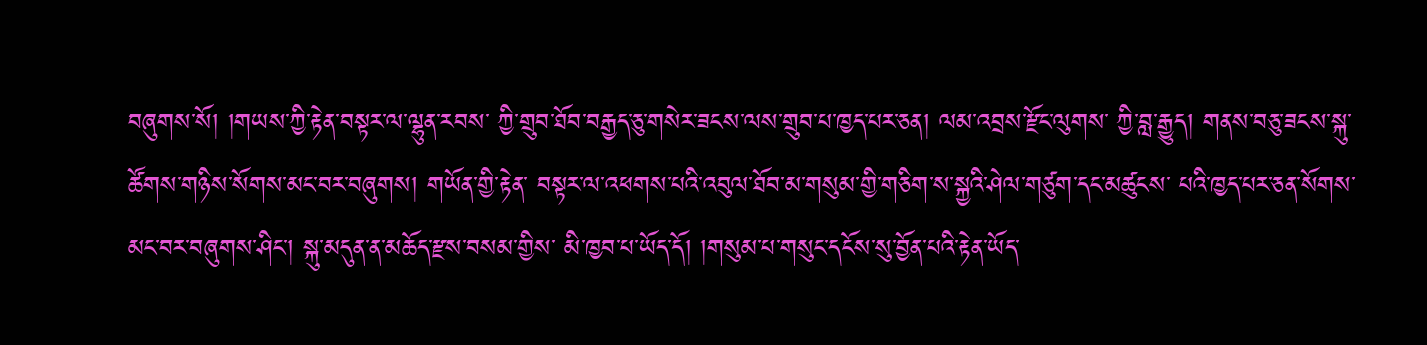བཞུགས་སོ། །གཡས་ཀྱི་རྟེན་བསྟར་ལ་ལྷུན་རབས་ ཀྱི་གྲུབ་ཐོབ་བརྒྱད་ཅུ་གསེར་ཟངས་ལས་གྲུབ་པ་ཁྱད་པར་ཅན། ལམ་འབྲས་རྫོང་ལུགས་ ཀྱི་བླ་རྒྱུད། གནས་བཅུ་ཟངས་སྐུ་ཚོགས་གཉིས་སོགས་མང་བར་བཞུགས། གཡོན་གྱི་རྟེན་ བསྟར་ལ་འཕགས་པའི་འབུལ་ཐོབ་མ་གསུམ་གྱི་གཅིག་ས་སྐྱའི་ཤེལ་གཙུག་དང་མཚུངས་ པའི་ཁྱད་པར་ཅན་སོགས་མང་བར་བཞུགས་ཤིང་། སྐུ་མདུན་ན་མཆོད་རྫས་བསམ་གྱིས་ མི་ཁྱབ་པ་ཡོད་དོ། །གསུམ་པ་གསུང་དངོས་སུ་བྱོན་པའི་རྟེན་ཡོད་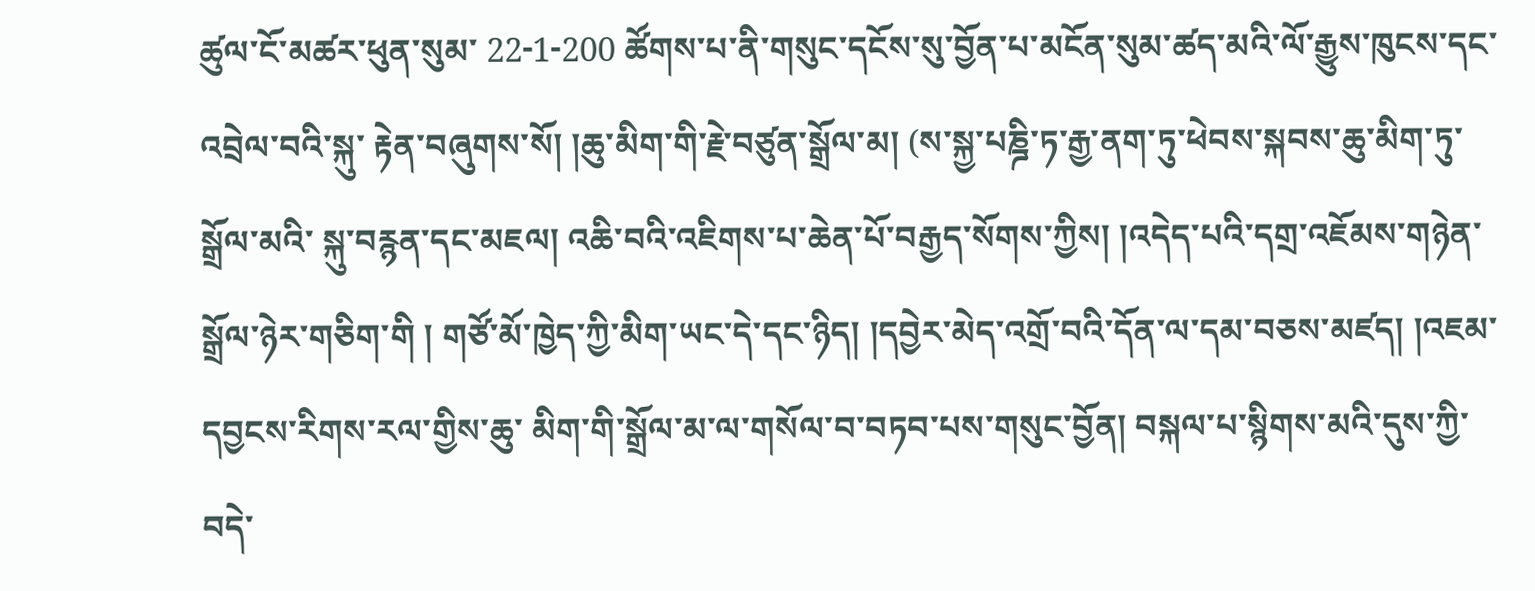ཚུལ་ངོ་མཚར་ཕུན་སུམ་ 22-1-200 ཚོགས་པ་ནི་གསུང་དངོས་སུ་བྱོན་པ་མངོན་སུམ་ཚད་མའི་ལོ་རྒྱུས་ཁུངས་དང་འབྲེལ་བའི་སྐུ་ རྟེན་བཞུགས་སོ། །ཆུ་མིག་གི་རྗེ་བཙུན་སྒྲོལ་མ། (ས་སྐྱ་པཎྜི་ཏ་རྒྱ་ནག་ཏུ་ཕེབས་སྐབས་ཆུ་མིག་ཏུ་སྒྲོལ་མའི་ སྐུ་བརྙན་དང་མཇལ། འཆི་བའི་འཇིགས་པ་ཆེན་པོ་བརྒྱད་སོགས་ཀྱིས། །འདེད་པའི་དགྲ་འཇོམས་གཉེན་སྒྲོལ་ཉེར་གཅིག་གི ། གཙོ་མོ་ཁྱེད་ཀྱི་མིག་ཡང་དེ་དང་ཉིད། །དབྱེར་མེད་འགྲོ་བའི་དོན་ལ་དམ་བཅས་མཛད། །འཇམ་དབྱངས་རིགས་རལ་གྱིས་ཆུ་ མིག་གི་སྒྲོལ་མ་ལ་གསོལ་བ་བཏབ་པས་གསུང་བྱོན། བསྐལ་པ་སྙིགས་མའི་དུས་ཀྱི་བདེ་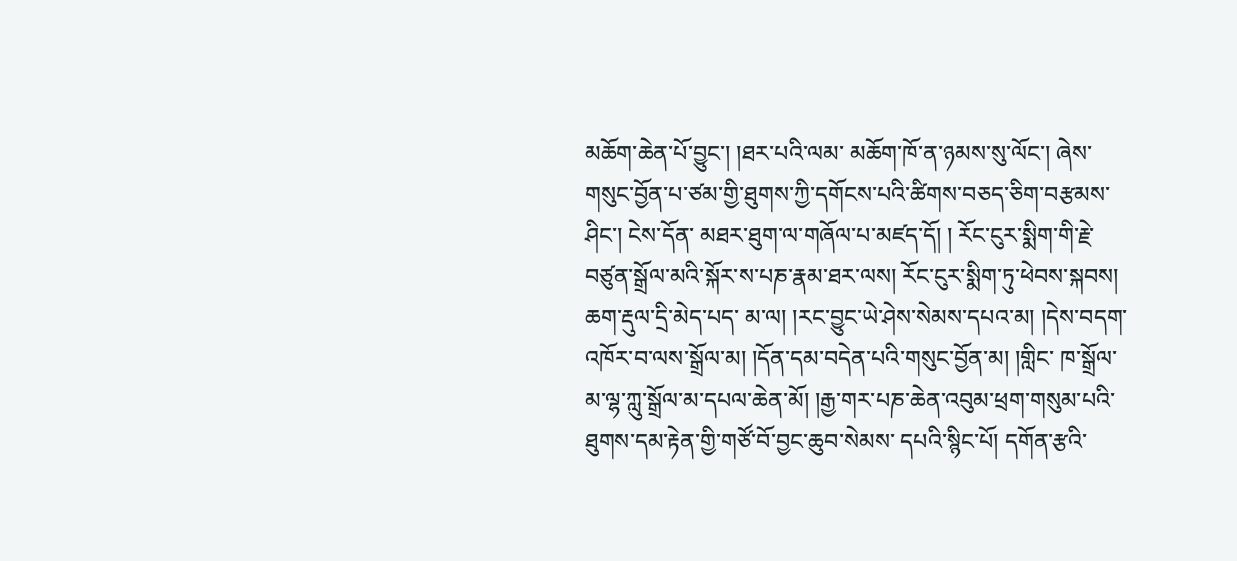མཆོག་ཆེན་པོ་བྱུང་། །ཐར་པའི་ལམ་ མཆོག་ཁོ་ན་ཉམས་སུ་ལོང་། ཞེས་གསུང་བྱོན་པ་ཙམ་གྱི་ཐུགས་ཀྱི་དགོངས་པའི་ཚིགས་བཅད་ཅིག་བརྩམས་ཤིང་། ངེས་དོན་ མཐར་ཐུག་ལ་གཞོལ་པ་མཛད་དོ། ། རོང་ངུར་སྨིག་གི་རྗེ་བཙུན་སྒྲོལ་མའི་སྐོར་ས་པཎ་རྣམ་ཐར་ལས། རོང་ངུར་སྨིག་ཏུ་ཕེབས་སྐབས། ཆག་རྡུལ་དྲི་མེད་པད་ མ་ལ། །རང་བྱུང་ཡེ་ཤེས་སེམས་དཔའ་མ། །དེས་བདག་འཁོར་བ་ལས་སྒྲོལ་མ། །དོན་དམ་བདེན་པའི་གསུང་བྱོན་མ། །གླིང་ ཁ་སྒྲོལ་མ་ལྷ་ཀླུ་སྒྲོལ་མ་དཔལ་ཆེན་མོ། །རྒྱ་གར་པཎ་ཆེན་འབུམ་ཕྲག་གསུམ་པའི་ཐུགས་དམ་རྟེན་གྱི་གཙོ་བོ་བྱང་ཆུབ་སེམས་ དཔའི་སྙིང་པོ། དགོན་རྩའི་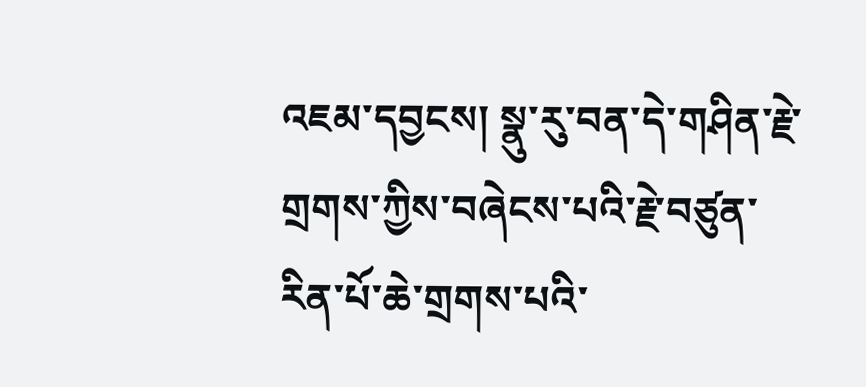འཇམ་དབྱངས། སྣུ་རུ་བན་དེ་གཤིན་རྗེ་གྲགས་ཀྱིས་བཞེངས་པའི་རྗེ་བཙུན་རིན་པོ་ཆེ་གྲགས་པའི་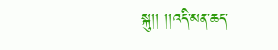སྐུ།། །།འདི་མན་ཆད་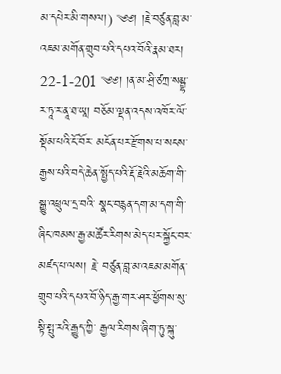མ་དཔེར་མི་གསལ།) ༄༅། །རྗེ་བཙུན་བླ་མ་འཇམ་མགོན་གྲུབ་པའི་དཔའ་བོའི་རྣམ་ཐར། 22-1-201 ༄༅། །ན་མ་ཤྲི་ཙཀྲ་སམྦྷ་ར་ཏཱ་ར་ནཱ་ཐ་ཡཱ། བཅོམ་ལྡན་འདས་འཁོར་ལོ་སྡོམ་པའི་ངོ་བོར་ མངོན་པར་རྫོགས་པ་སངས་རྒྱས་པའི་བདེ་ཆེན་སྤྱོད་པའི་རྡོ་རྗེའི་མཆོག་གི་སྒྱུ་འཕྲུལ་དྲ་བའི་ སྣང་བརྙན་དག་མ་དག་གི་ཞིང་ཁམས་རྒྱ་མཚོར་རིགས་མེད་པར་སྐྱོང་བར་མཛད་པ་ལས། རྗེ་ བཙུན་བླ་མ་འཇམ་མགོན་གྲུབ་པའི་དཔའ་བོ་ཉིད་རྒྱ་གར་ཤར་ཕྱོགས་སུ་སྟི་སྤུ་རའི་རྒྱུད་ཀྱི་ རྒྱལ་རིགས་ཞིག་ཏུ་སྐུ་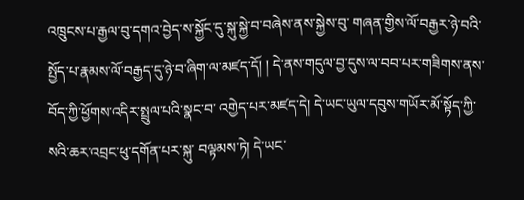འཁྲུངས་པ་རྒྱལ་བུ་དགའ་བྱེད་ས་སྐྱོང་དུ་སྐུ་སྐྱེ་བ་བཞེས་ནས་སྐྱེས་བུ་ གཞན་གྱིས་ལོ་བརྒྱར་ཉེ་བའི་སྤྱོད་པ་རྣམས་ལོ་བརྒྱད་དུ་ཉེ་བ་ཞིག་ལ་མཛད་དོ། ། དེ་ནས་གདུལ་བྱ་དུས་ལ་བབ་པར་གཟིགས་ནས་བོད་ཀྱི་ཕྱོགས་འདིར་སྤྲུལ་པའི་སྣང་བ་ འགྱེད་པར་མཛད་དེ། དེ་ཡང་ཡུལ་དབུས་གཡོར་མོ་སྟོད་ཀྱི་སའི་ཆར་འབྲང་ཕུ་དགོན་པར་སྐུ་ བལྟམས་ཏེ། དེ་ཡང་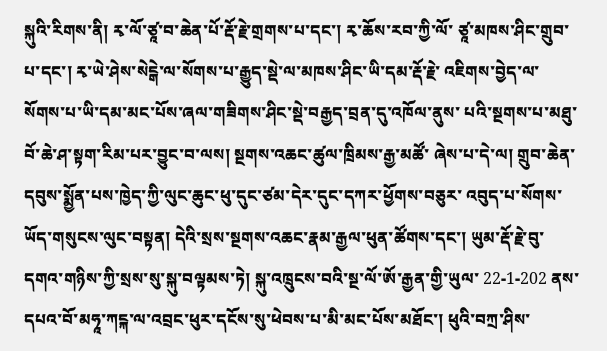སྐུའི་རིགས་ནི། རྭ་ལོ་ཙཱ་བ་ཆེན་པོ་རྡོ་རྗེ་གྲགས་པ་དང་། རྭ་ཆོས་རབ་ཀྱི་ལོ་ ཙཱ་མཁས་ཤིང་གྲུབ་པ་དང་། རྭ་ཡེ་ཤེས་སེངྒེ་ལ་སོགས་པ་རྒྱུད་སྡེ་ལ་མཁས་ཤིང་ཡི་དམ་རྡོ་རྗེ་ འཇིགས་བྱེད་ལ་སོགས་པ་ཡི་དམ་མང་པོས་ཞལ་གཟིགས་ཤིང་སྡེ་བརྒྱད་བྲན་དུ་འཁོལ་ནུས་ པའི་སྔགས་པ་མཐུ་བོ་ཆེ་ཤ་སྟག་རིམ་པར་བྱུང་བ་ལས། སྔགས་འཆང་ཚུལ་ཁྲིམས་རྒྱ་མཚོ་ ཞེས་པ་དེ་ལ། གྲུབ་ཆེན་དབུས་སྨྱོན་པས་ཁྱེད་ཀྱི་ལུང་ཆུང་ཕུ་དུང་ཙམ་དེར་དུང་དཀར་ཕྱོགས་བཅུར་ འབུད་པ་སོགས་ཡོད་གསུངས་ལུང་བསྟན། དེའི་སྲས་སྔགས་འཆང་རྣམ་རྒྱལ་ཕུན་ཚོགས་དང་། ཡུམ་རྡོ་རྗེ་བུ་དགའ་གཉིས་ཀྱི་སྲས་སུ་སྐུ་བལྟམས་ཏེ། སྐུ་འཁྲུངས་བའི་སྔ་ལོ་ཨོ་རྒྱན་གྱི་ཡུལ་ 22-1-202 ནས་དཔའ་བོ་མཧཱ་ཀངྐ་ལ་འབྲང་ཕུར་དངོས་སུ་ཕེབས་པ་མི་མང་པོས་མཐོང་། ཕུའི་བཀྲ་ཤིས་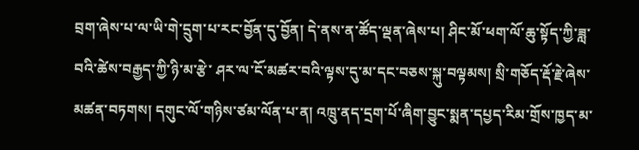བྲག་ཞེས་པ་ལ་ཡི་གེ་དྲུག་པ་རང་བྱོན་དུ་བྱོན། དེ་ནས་ན་ཚོད་ལྡན་ཞེས་པ། ཤིང་མོ་ཕག་ལོ་ཆུ་སྟོད་ཀྱི་ཟླ་བའི་ཚེས་བརྒྱད་ཀྱི་ཉི་མ་རྩེ་ ཤར་ལ་ངོ་མཚར་བའི་ལྟས་དུ་མ་དང་བཅས་སྐུ་བལྟམས། སྲི་གཅོད་རྡོ་རྗེ་ཞེས་མཚན་བཏགས། དགུང་ལོ་གཉིས་ཙམ་ལོན་པ་ན། འཁྲུ་ནད་དྲག་པོ་ཞིག་བྱུང་སྨན་དཔྱད་རིམ་གྲོས་ཁྱད་མ་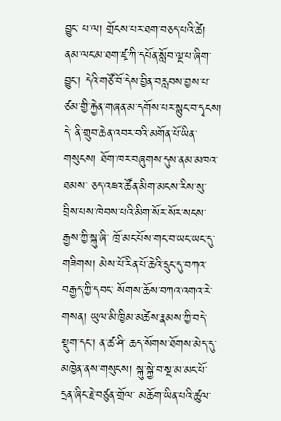བྱུང་ པ་ལ། གྲོངས་པར་ཐག་བཅད་པའི་ཚེ། ནམ་ལང་མ་ཐག་ཛྭ་ཀི་དཔོན་སློབ་ལྔ་པ་ཞིག་བྱུང་། དེའི་གཙོ་བོ་དེས་བྱིན་བརླབས་བྱས་པ་ཙམ་གྱི་རྐྱེན་གཞན་མ་དགོས་པར་སྙུང་བ་དྭངས། དེ་ ནི་གྲུབ་ཆེན་འབར་བའི་མགོན་པོ་ཡིན་གསུངས། ཐོག་ཁར་བཞུགས་དུས་ནམ་མཁའ་ཐམས་ ཅད་འཇའ་ཚོན་མིག་མངས་རིས་སུ་བྲིས་པས་ཁེབས་པའི་མིག་སོར་སོར་སངས་རྒྱས་ཀྱི་སྐུ་ཞི་ ཁྲོ་མང་པོས་གང་བ་ཡང་ཡང་དུ་གཟིགས། མེས་པོ་རིན་པོ་ཆེའི་དྲུང་དུ་བཀའ་བརྒྱད་ཀྱི་དབང་ སོགས་ཆོས་བཀའ་འགའ་རེ་གསན། ཡུལ་མི་ཁྱིམ་མཚེས་རྣམས་ཀྱི་བདེ་སྡུག་དང་། ན་ཚ་ཤི་ ཆད་སོགས་ཐོགས་མེད་དུ་མཁྱེན་ནས་གསུངས། སྐུ་སྐྱེ་བ་སྔ་མ་མང་པོ་དྲན་ཞིང་རྗེ་བཙུན་གྲོལ་ མཆོག་ཡིན་པའི་ཚུལ་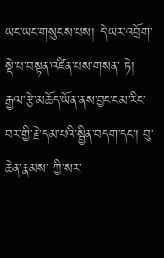ཡང་ཡང་གསུངས་པས། དེ་ཡར་འབྲོག་སྡེ་པ་བསྟན་འཛིན་པས་གསན་ ཏེ། རྒྱལ་རྩེ་མཆོད་ཡོན་ནས་བྱང་ངམ་རིང་བར་གྱི་རྗེ་དམ་པའི་སྦྱིན་བདག་དང་། བུ་ཆེན་རྣམས་ ཀྱི་སར་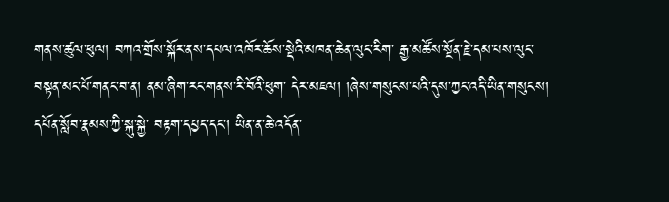གནས་ཚུལ་ཕུལ། བཀའ་གྲོས་སྐོར་ནས་དཔལ་འཁོར་ཆོས་སྡེའི་མཁན་ཆེན་ལུང་རིག་ རྒྱ་མཚོས་སྔོན་རྗེ་དམ་པས་ལུང་བསྟན་མང་པོ་གནང་བ་ན། ནམ་ཞིག་རང་གནས་རི་བོའི་ཕུག་ དེར་མཇལ། །ཞེས་གསུངས་པའི་དུས་ཀྱང་འདི་ཡིན་གསུངས། དཔོན་སློབ་རྣམས་ཀྱི་སྐུ་སྐྱེ་ བརྟག་དཔྱད་དང་། ཡིན་ན་ཆེ་འདོན་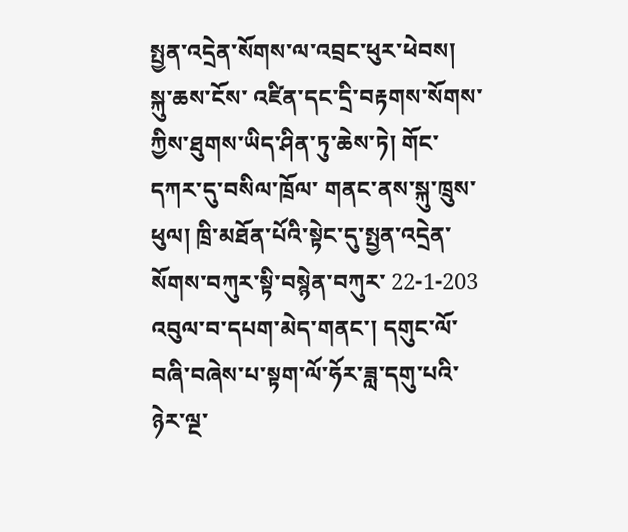སྤྱན་འདྲེན་སོགས་ལ་འབྲང་ཕུར་ཕེབས། སྐུ་ཆས་ངོས་ འཛིན་དང་དྲི་བརྟགས་སོགས་ཀྱིས་ཐུགས་ཡིད་ཤིན་ཏུ་ཆེས་ཏེ། གོང་དཀར་དུ་བསིལ་ཁྲོལ་ གནང་ནས་སྐུ་ཁྲུས་ཕུལ། ཁྲི་མཐོན་པོའི་སྟེང་དུ་སྤྱན་འདྲེན་སོགས་བཀུར་སྟི་བསྙེན་བཀུར་ 22-1-203 འབུལ་བ་དཔག་མེད་གནང་། དགུང་ལོ་བཞི་བཞེས་པ་སྟག་ལོ་ཧོར་ཟླ་དགུ་པའི་ཉེར་ལྔ་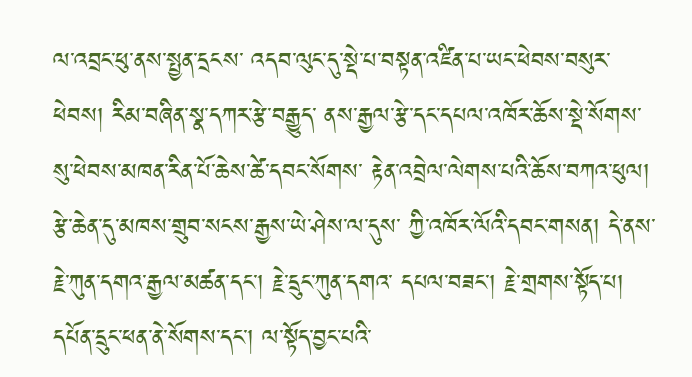ལ་འབྲང་ཕུ་ནས་སྤྱན་དྲངས་ འདབ་ལུང་དུ་སྡེ་པ་བསྟན་འཛིན་པ་ཡང་ཕེབས་བསུར་ཕེབས། རིམ་བཞིན་སྣ་དཀར་རྩེ་བརྒྱུད་ ནས་རྒྱལ་རྩེ་དང་དཔལ་འཁོར་ཆོས་སྡེ་སོགས་སུ་ཕེབས་མཁན་རིན་པོ་ཆེས་ཚེ་དབང་སོགས་ རྟེན་འབྲེལ་ལེགས་པའི་ཆོས་བཀའ་ཕུལ། རྩེ་ཆེན་དུ་མཁས་གྲུབ་སངས་རྒྱས་ཡེ་ཤེས་ལ་དུས་ ཀྱི་འཁོར་ལོའི་དབང་གསན། དེ་ནས་རྗེ་ཀུན་དགའ་རྒྱལ་མཚན་དང་། རྗེ་དྲུང་ཀུན་དགའ་ དཔལ་བཟང་། རྗེ་གྲགས་སྟོད་པ། དཔོན་དྲུང་ཕན་ནེ་སོགས་དང་། ལ་སྟོད་བྱང་པའི་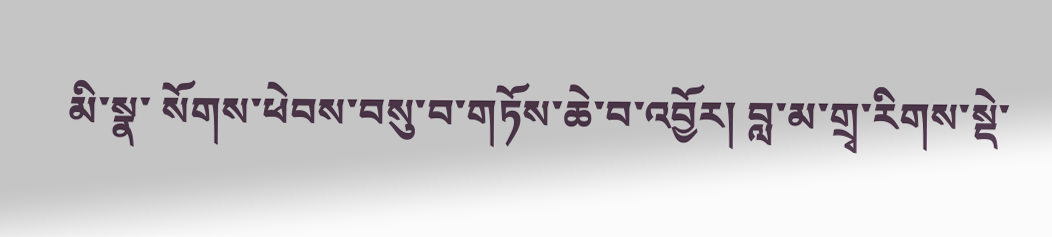མི་སྣ་ སོགས་ཕེབས་བསུ་བ་གཏོས་ཆེ་བ་འབྱོར། བླ་མ་གྲྭ་རིགས་སྡེ་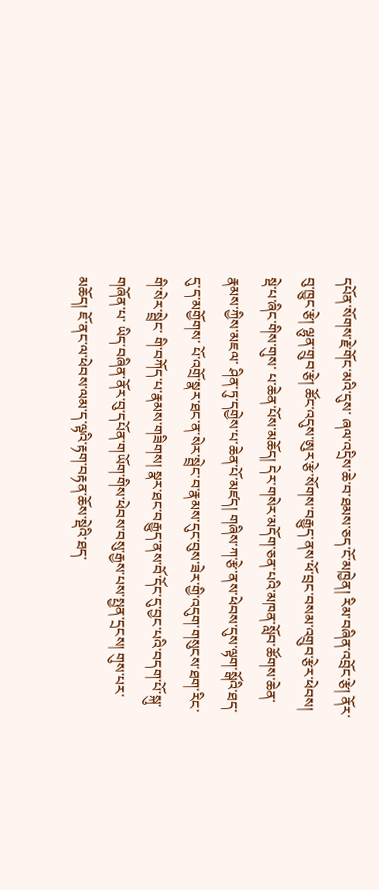དཔོན་སོགས་རྗེ་གོང་མའི་དུས་ ཞལ་འདྲིས་ཆེ་བ་ཐམས་ཅད་ངོ་མཁྱེན། རིམ་བཞིན་འབྲོང་རྩེ། ནོར་བུ་ཁྱུང་རྩེ། ལྷུན་གྲུབ་རྩེ། ཚོང་འདུས་ཨུར་རྩེ་སོགས་བརྒྱུད་ནས་ཕོ་བྲང་བསམ་འགྲུབ་རྩེར་ཕེབས། སྡེ་པ་ཞིང་གིས་གུས་ པ་ཆེན་པོས་མཆོད། དེར་གསེར་མདོག་ཅན་པའི་མཁན་སློབ་ཚོགས་ཆེན་རྣམས་ཀྱིས་མཇལ་ ཤིན་ཏུ་དགྱེས་པ་ཆེན་པོ་མཛད། གཞིས་ཀ་རྩེ་ནས་ཕེབས་དུས་ལྟག་སྒོའི་ཐད་དུ་ད་མགྱོགས་ པོ་འགྲོ་སྣར་ཐང་ན་སེར་སྦྲེང་བ་རྣམས་དུང་བུས་ཟེར་གྱི་འདུག་གསུངས་ཐག་རིང་གི་སེར་སྦྲེང་ གི་བཀོད་པ་རྣམས་གཟིགས། སྣར་ཐང་བརྒྱུད་ནས་བོ་དོང་དུ་བྱང་པའི་བདག་པོ་སྐུ་གཞོན་པ་ ཡིད་བཞིན་ནོར་བུ་དཔོན་གཡོག་གིས་ཕེབས་བསུ་རྒྱས་པས་སྤྱན་དྲངས། གུས་པར་མཆོད། ཇོ་ནང་ལ་ཕེབས་ལམ་ད་ལྟའི་རྟག་བརྟན་ཆོས་སྡེའི་ཐད་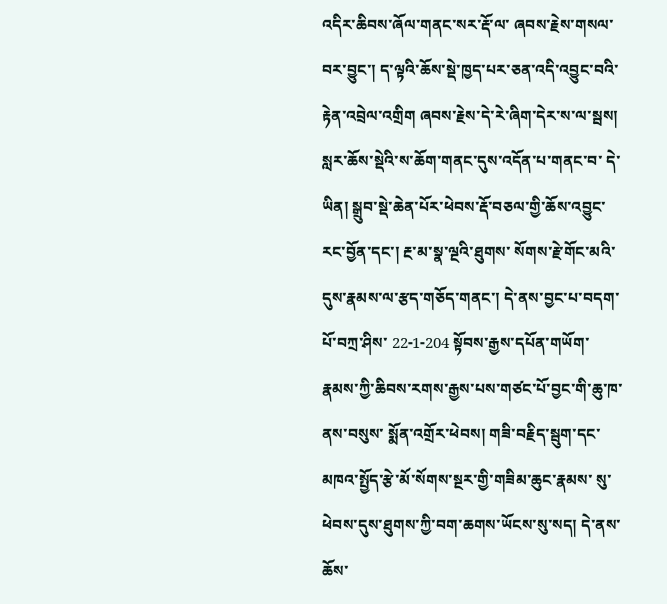འདིར་ཆིབས་ཞོལ་གནང་སར་རྡོ་ལ་ ཞབས་རྗེས་གསལ་བར་བྱུང་། ད་ལྟའི་ཆོས་སྡེ་ཁྱད་པར་ཅན་འདི་འབྱུང་བའི་རྟེན་འབྲེལ་འགྲིག ཞབས་རྗེས་དེ་རེ་ཞིག་དེར་ས་ལ་སྦས། སླར་ཆོས་སྡེའི་ས་ཆོག་གནང་དུས་འདོན་པ་གནང་བ་ དེ་ཡིན། སྒྲུབ་སྡེ་ཆེན་པོར་ཕེབས་རྡོ་བཅལ་གྱི་ཆོས་འབྱུང་རང་བྱོན་དང་། རྔ་མ་སྣ་ལྔའི་ཐུགས་ སོགས་རྗེ་གོང་མའི་དུས་རྣམས་ལ་རྩད་གཅོད་གནང་། དེ་ནས་བྱང་པ་བདག་པོ་བཀྲ་ཤིས་ 22-1-204 སྟོབས་རྒྱས་དཔོན་གཡོག་རྣམས་ཀྱི་ཆིབས་རགས་རྒྱས་པས་གཙང་པོ་བྱང་གི་ཆུ་ཁ་ནས་བསུས་ སྨོན་འགྲོར་ཕེབས། གཟི་བརྗིད་སྦུག་དང་མཁའ་སྤྱོད་རྩེ་མོ་སོགས་སྔར་གྱི་གཟིམ་ཆུང་རྣམས་ སུ་ཕེབས་དུས་ཐུགས་ཀྱི་བག་ཆགས་ཡོངས་སུ་སད། དེ་ནས་ཆོས་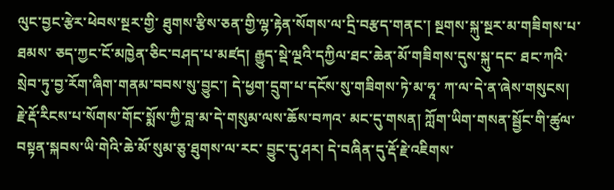ལུང་བྱང་རྩེར་ཕེབས་སྔར་གྱི་ ཐུགས་རྩིས་ཅན་གྱི་ལྷ་རྟེན་སོགས་ལ་དྲི་བརྩད་གནང་། སྔགས་སྐུ་སྔར་མ་གཟིགས་པ་ཐམས་ ཅད་ཀྱང་ངོ་མཁྱེན་ཅིང་བཤད་པ་མཛད། རྒྱུད་སྡེ་ལྔའི་དཀྱིལ་ཐང་ཆེན་མོ་གཟིགས་དུས་སྐུ་དང་ ཐང་ཀའི་སྲེབ་ཏུ་བྱ་རོག་ཞིག་གནམ་བབས་སུ་བྱུང་། དེ་ཕྱག་དྲུག་པ་དངོས་སུ་གཟིགས་ཏེ་མ་ཧཱ་ ཀ་ལ་དེ་ན་ཞེས་གསུངས། རྗེ་རྡོ་རིངས་པ་སོགས་གོང་སྨོས་ཀྱི་བླ་མ་དེ་གསུམ་ལས་ཆོས་བཀའ་ མང་དུ་གསན། ཀློག་ཡིག་གསན་སྦྱོང་གི་ཚུལ་བསྟན་སྐབས་ཡི་གེའི་ཆེ་མོ་སུམ་ཅུ་ཐུགས་ལ་རང་ བྱུང་དུ་ཤར། དེ་བཞིན་དུ་རྡོ་རྗེ་འཇིགས་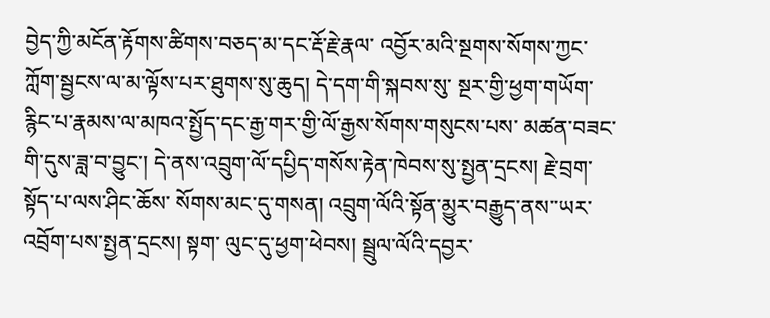བྱེད་ཀྱི་མངོན་རྟོགས་ཚིགས་བཅད་མ་དང་རྡོ་རྗེ་རྣལ་ འབྱོར་མའི་སྔགས་སོགས་ཀྱང་ཀློག་སྦྱངས་ལ་མ་ལྟོས་པར་ཐུགས་སུ་ཆུད། དེ་དག་གི་སྐབས་སུ་ སྔར་གྱི་ཕྱག་གཡོག་རྙིང་པ་རྣམས་ལ་མཁའ་སྤྱོད་དང་རྒྱ་གར་གྱི་ལོ་རྒྱས་སོགས་གསུངས་པས་ མཚན་བཟང་གི་དུས་ཟླ་བ་བྱུང་། དེ་ནས་འབྲུག་ལོ་དཔྱིད་གསོས་རྟེན་ཁེབས་སུ་སྤྱན་དྲངས། རྗེ་བྲག་སྟོད་པ་ལས་ཤིང་ཆོས་ སོགས་མང་དུ་གསན། འབྲུག་ལོའི་སྟོན་མྱུར་བརྒྱུད་ནས་་ཡར་འབྲོག་པས་སྤྱན་དྲངས། སྟག་ ལུང་དུ་ཕྱག་ཕེབས། སྦྲུལ་ལོའི་དབྱར་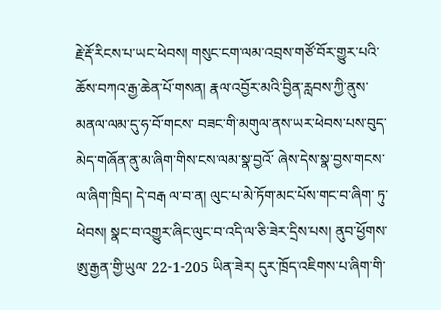རྗེ་རྡོ་རིངས་པ་ཡང་ཕེབས། གསུང་ངག་ལམ་འབྲས་གཙོ་བོར་གྱུར་པའི་ ཆོས་བཀའ་རྒྱ་ཆེན་པོ་གསན། རྣལ་འབྱོར་མའི་བྱིན་རླབས་ཀྱི་ནུས་མནལ་ལམ་དུ་ཧ་བོ་གངས་ བཟང་གི་མགུལ་ནས་ཡར་ཕེབས་པས་བུད་མེད་གཞོན་ནུ་མ་ཞིག་གིས་ངས་ལམ་སྣ་བྱའོ་ ཞེས་དེས་སྣ་བྱས་གངས་ལ་ཞིག་ཁྲིད། དེ་བརྒ ལ་བ་ན། ལུང་པ་མེ་ཏོག་མང་པོས་གང་བ་ཞིག་ ཏུ་ཕེབས། སྣང་བ་འགྱུར་ཞིང་ལུང་བ་འདི་ལ་ཅི་ཟེར་དྲིས་པས། ནུབ་ཕྱོགས་ཨུ་རྒྱན་གྱི་ཡུལ་ 22-1-205 ཡིན་ཟེར། དུར་ཁྲོད་འཇིགས་པ་ཞིག་གི་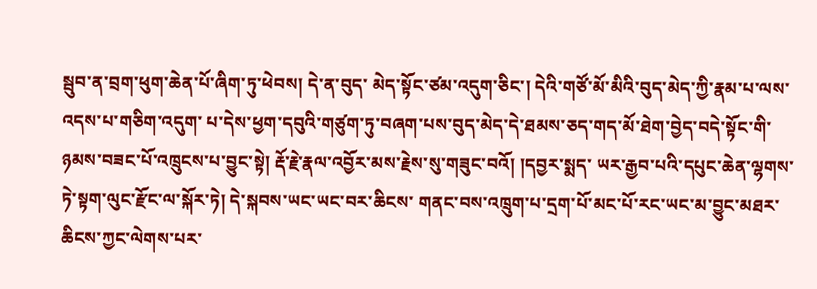སྦུབ་ན་བྲག་ཕུག་ཆེན་པོ་ཞིག་ཏུ་ཕེབས། དེ་ན་བུད་ མེད་སྟོང་ཙམ་འདུག་ཅིང་། དེའི་གཙོ་མོ་མིའི་བུད་མེད་ཀྱི་རྣམ་པ་ལས་འདས་པ་གཅིག་འདུག་ པ་དེས་ཕྱག་དབུའི་གཙུག་ཏུ་བཞག་པས་བུད་མེད་དེ་ཐམས་ཅད་གད་མོ་ཐེག་བྱེད་བདེ་སྟོང་གི་ ཉམས་བཟང་པོ་འཁྲུངས་པ་བྱུང་སྟེ། རྡོ་རྗེ་རྣལ་འབྱོར་མས་རྗེས་སུ་གཟུང་བའོ། །དབྱར་སྨད་ ཡར་རྒྱབ་པའི་དཔུང་ཆེན་ལྷགས་ཏེ་སྟག་ལུང་རྫོང་ལ་སྐོར་ཏེ། དེ་སྐབས་ཡང་ཡང་བར་ཆིངས་ གནང་བས་འཁྲུག་པ་དྲག་པོ་མང་པོ་རང་ཡང་མ་བྱུང་མཐར་ཆིངས་ཀྱང་ལེགས་པར་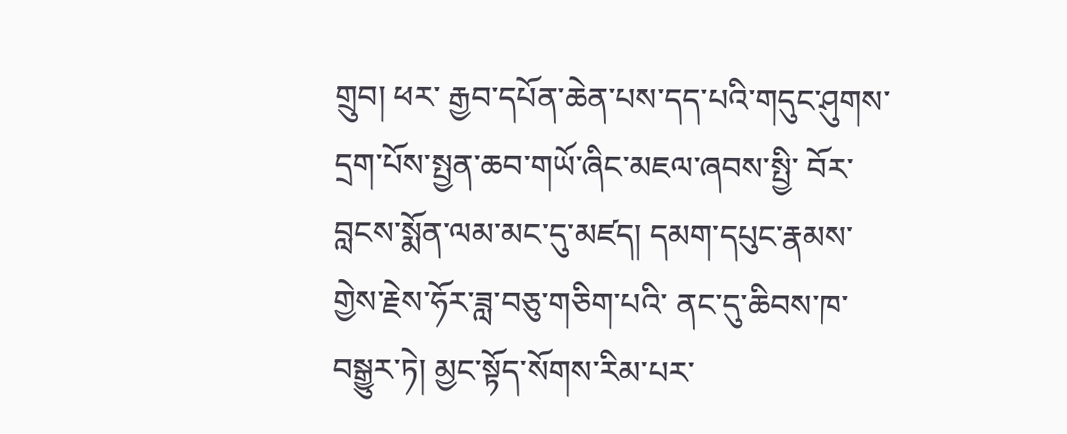གྲུབ། ཕར་ རྒྱབ་དཔོན་ཆེན་པས་དད་པའི་གདུང་ཤུགས་དྲག་པོས་སྤྱན་ཆབ་གཡོ་ཞིང་མཇལ་ཞབས་སྤྱི་ བོར་བླངས་སྨོན་ལམ་མང་དུ་མཛད། དམག་དཔུང་རྣམས་གྱེས་རྗེས་ཧོར་ཟླ་བཅུ་གཅིག་པའི་ ནང་དུ་ཆིབས་ཁ་བསྒྱུར་ཏེ། མྱང་སྟོད་སོགས་རིམ་པར་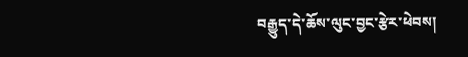བརྒྱུད་དེ་ཆོས་ལུང་བྱང་རྩེར་ཕེབས།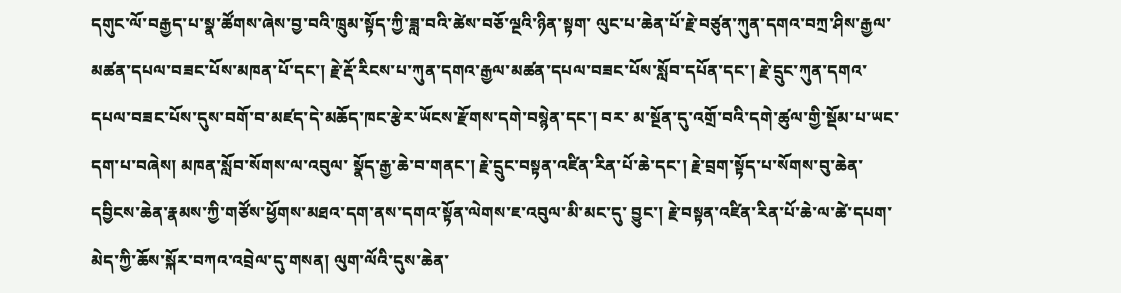དགུང་ལོ་བརྒྱད་པ་སྣ་ཚོགས་ཞེས་བྱ་བའི་ཁྲུམ་སྟོད་ཀྱི་ཟླ་བའི་ཚེས་བཅོ་ལྔའི་ཉིན་སྟག་ ལུང་པ་ཆེན་པོ་རྗེ་བཙུན་ཀུན་དགའ་བཀྲ་ཤིས་རྒྱལ་མཚན་དཔལ་བཟང་པོས་མཁན་པོ་དང་། རྗེ་རྡོ་རིངས་པ་ཀུན་དགའ་རྒྱལ་མཚན་དཔལ་བཟང་པོས་སློབ་དཔོན་དང་། རྗེ་དྲུང་ཀུན་དགའ་ དཔལ་བཟང་པོས་དུས་བགོ་བ་མཛད་དེ་མཆོད་ཁང་རྩེར་ཡོངས་རྫོགས་དགེ་བསྙེན་དང་། བར་ མ་སྔོན་དུ་འགྲོ་བའི་དགེ་ཚུལ་གྱི་སྡོམ་པ་ཡང་དག་པ་བཞེས། མཁན་སློབ་སོགས་ལ་འབུལ་ སྣོད་རྒྱ་ཆེ་བ་གནང་། རྗེ་དྲུང་བསྟན་འཛིན་རིན་པོ་ཆེ་དང་། རྗེ་བྲག་སྟོད་པ་སོགས་བུ་ཆེན་ དབྱིངས་ཆེན་རྣམས་ཀྱི་གཙོས་ཕྱོགས་མཐའ་དག་ནས་དགའ་སྟོན་ལེགས་ཇ་འབུལ་མི་མང་དུ་ བྱུང་། རྗེ་བསྟན་འཛིན་རིན་པོ་ཆེ་ལ་ཚེ་དཔག་མེད་ཀྱི་ཆོས་སྐོར་བཀའ་འབྲེལ་དུ་གསན། ལུག་ལོའི་དུས་ཆེན་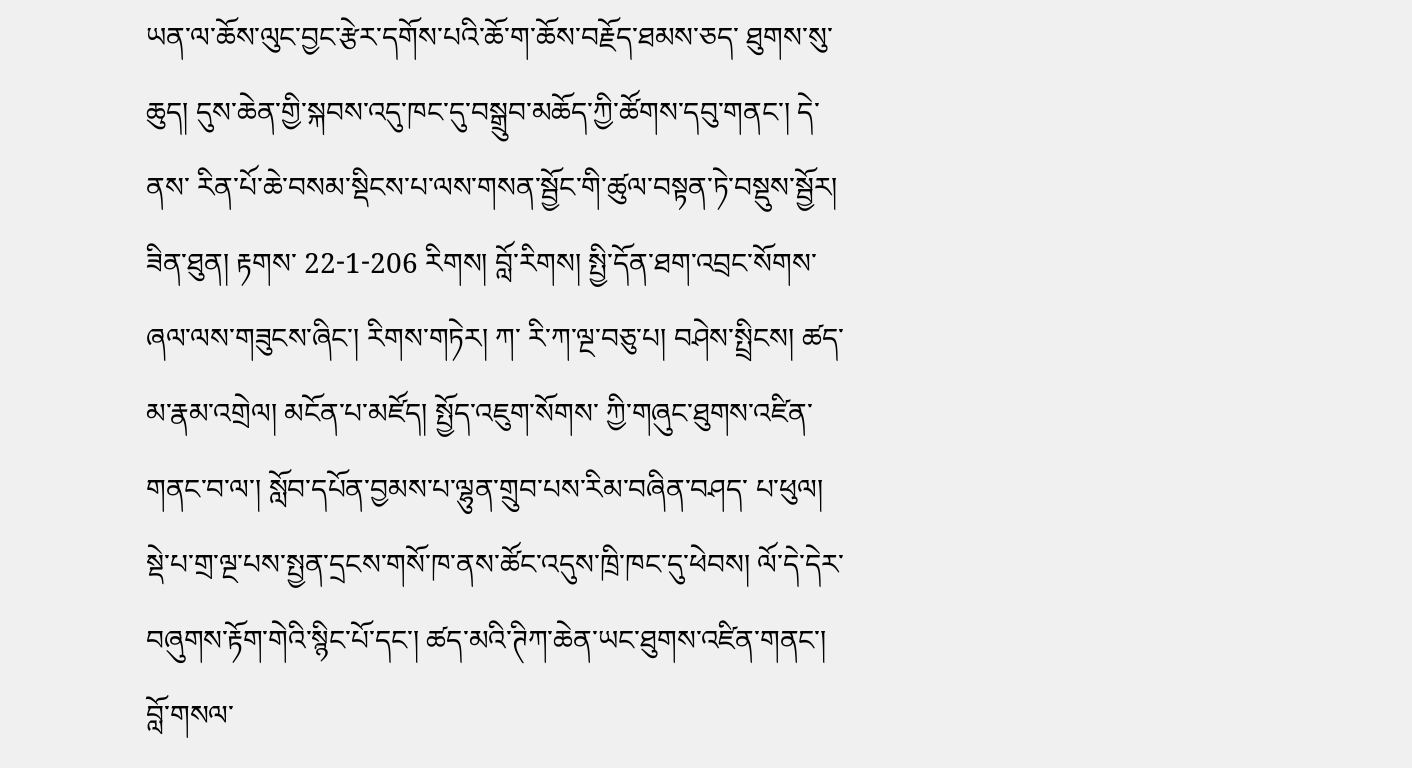ཡན་ལ་ཆོས་ལུང་བྱང་རྩེར་དགོས་པའི་ཆོ་ག་ཆོས་བརྗོད་ཐམས་ཅད་ ཐུགས་སུ་ཆུད། དུས་ཆེན་གྱི་སྐབས་འདུ་ཁང་དུ་བསྒྲུབ་མཆོད་ཀྱི་ཚོགས་དབུ་གནང་། དེ་ནས་ རིན་པོ་ཆེ་བསམ་སྡིངས་པ་ལས་གསན་སྦྱོང་གི་ཚུལ་བསྟན་ཏེ་བསྡུས་སྦྱོར། ཟིན་ཐུན། རྟགས་ 22-1-206 རིགས། བློ་རིགས། སྤྱི་དོན་ཐག་འབྲང་སོགས་ཞལ་ལས་གཟུངས་ཞིང་། རིགས་གཏེར། ཀ་ རི་ཀ་ལྔ་བཅུ་པ། བཤེས་སྤྲིངས། ཚད་མ་རྣམ་འགྲེལ། མངོན་པ་མཛོད། སྤྱོད་འཇུག་སོགས་ ཀྱི་གཞུང་ཐུགས་འཛིན་གནང་བ་ལ་། སློབ་དཔོན་བྱམས་པ་ལྷུན་གྲུབ་པས་རིམ་བཞིན་བཤད་ པ་ཕུལ། སྡེ་པ་གྲ་ལྔ་པས་སྤྱན་དྲངས་གསོ་ཁ་ནས་ཚོང་འདུས་ཁྲི་ཁང་དུ་ཕེབས། ལོ་དེ་དེར་ བཞུགས་རྟོག་གེའི་སྙིང་པོ་དང་། ཚད་མའི་ཊིཀ་ཆེན་ཡང་ཐུགས་འཛིན་གནང་། བློ་གསལ་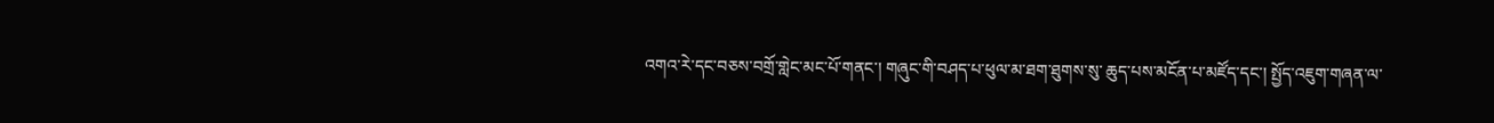འགའ་རེ་དང་བཅས་བགྲོ་གླེང་མང་པོ་གནང་། གཞུང་གི་བཤད་པ་ཕུལ་མ་ཐག་ཐུགས་སུ་ ཆུད་པས་མངོན་པ་མཛོད་དང་། སྤྱོད་འཇུག་གཞན་ལ་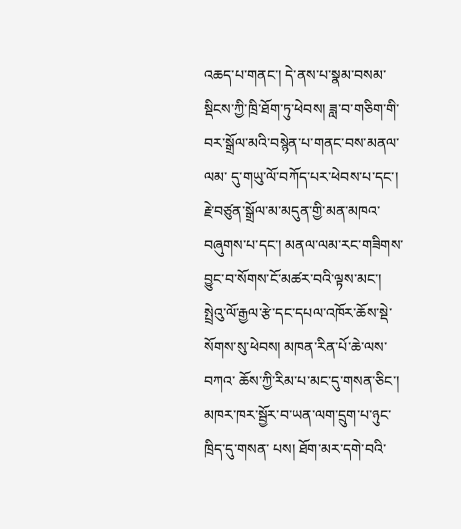འཆད་པ་གནང་། དེ་ནས་པ་སྣམ་བསམ་ སྡིངས་ཀྱི་ཁྲི་ཐོག་ཏུ་ཕེབས། ཟླ་བ་གཅིག་གི་བར་སྒྲོལ་མའི་བསྙེན་པ་གནང་བས་མནལ་ལམ་ དུ་གཡུ་ལོ་བཀོད་པར་ཕེབས་པ་དང་། རྗེ་བཙུན་སྒྲོལ་མ་མདུན་གྱི་མན་མཁའ་བཞུགས་པ་དང་། མནལ་ལམ་རང་གཟིགས་བྱུང་བ་སོགས་ངོ་མཚར་བའི་ལྟས་མང་། སྤྲེའུ་ལོ་རྒྱལ་རྩེ་དང་དཔལ་འཁོར་ཆོས་སྡེ་སོགས་སུ་ཕེབས། མཁན་རིན་པོ་ཆེ་ལས་བཀའ་ ཆོས་ཀྱི་རིམ་པ་མང་དུ་གསན་ཅིང་། མཁར་ཁར་སྦྱོར་བ་ཡན་ལག་དྲུག་པ་ཉུང་ཁྲིད་དུ་གསན་ པས། ཐོག་མར་དགེ་བའི་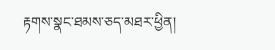རྟགས་སྣང་ཐམས་ཅད་མཐར་ཕྱིན།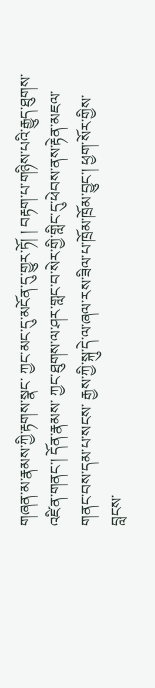གཞན་མ་རྣམས་ཀྱི་རྟགས་སྣང་ ཀྱང་མང་དུ་མངོན་དུ་གྱུར་ཏོ། ། བརྟག་པ་གཉིས་པའི་རྒྱུད་ཐུགས་འཛིན་གནང་། དོན་རྣམས་ ཀྱང་ཐུགས་ལ་ཤར་གླང་བ་སེར་གྱི་གླིང་དུ་ཕེབས་ནས་རྟེན་མཇལ་གནང་བས་དམ་པ་སངས་ རྒྱས་ཀྱི་སྐུ་དེ་ལ་ཞལ་རས་ཟིལ་པ་ཁྲོམ་ཁྲོམ་བྱུང་། ཕྱག་སོར་གྱིས་བླངས་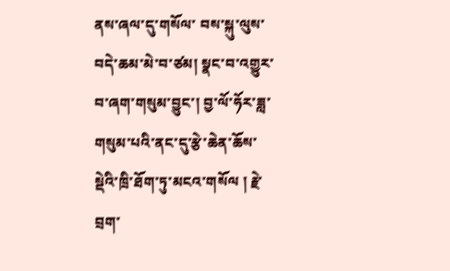ནས་ཞལ་དུ་གསོལ་ བས་སྐུ་ལུས་བདེ་ཆམ་མེ་བ་ཙམ། སྣང་བ་འགྱུར་བ་ཞག་གསུམ་བྱུང་། བྱ་ལོ་ཧོར་ཟླ་གསུམ་པའི་ནང་དུ་རྩེ་ཆེན་ཆོས་སྡེའི་ཁྲི་ཐོག་ཏུ་མངའ་གསོལ ། རྗེ་བྲག་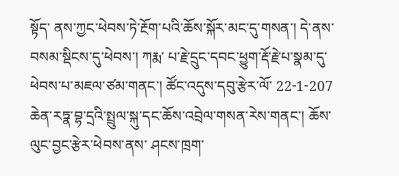སྟོད་ ནས་ཀྱང་ཕེབས་ཏེ་རྔོག་པའི་ཆོས་སྐོར་མང་དུ་གསན་། དེ་ནས་བསམ་སྡིངས་དུ་ཕེབས་། ཀརྨ་ པ་རྗེ་དྲུང་དབང་ཕྱུག་རྡོ་རྗེ་པ་སྣམ་དུ་ཕེབས་པ་མཇལ་ཙམ་གནང་། ཚོང་འདུས་དབུ་རྩེར་ལོ་ 22-1-207 ཆེན་རཏྣ་བྷ་དྲའི་སྤྲུལ་སྐུ་དང་ཆོས་འབྲེལ་གསན་རེས་གནང་། ཆོས་ལུང་བྱང་རྩེར་ཕེབས་ནས་ ཤངས་ཁྲག་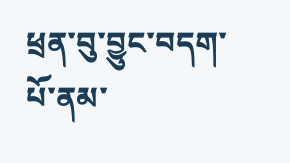ཕྲན་བུ་བྱུང་བདག་པོ་ནམ་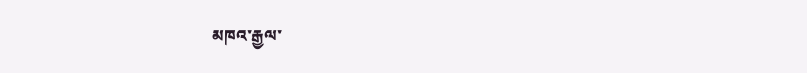མཁའ་རྒྱལ་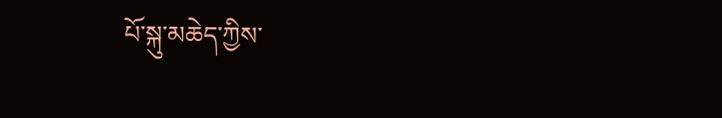པོ་སྐུ་མཆེད་ཀྱིས་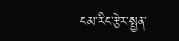ངམ་རིང་རྩེར་སྤྱན་